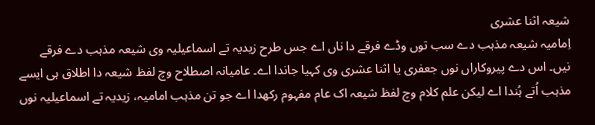شیعہ اثنا عشری
اِمامیہ شیعہ مذہب دے سب توں وڈے فرقے دا ناں اے جس طرح زیدیہ تے اسماعیلیہ وی شیعہ مذہب دے فرقے نيں۔ اس دے پیروکاراں نوں جعفری یا اثنا عشری وی کہیا جاندا اے۔ عامیانہ اصطلاح وچ لفظ شیعہ دا اطلاق ہی ايسے مذہب اُتے ہُندا اے لیکن علم کلام وچ لفظ شیعہ اک عام مفہوم رکھدا اے جو تن مذہب امامیہ، زیدیہ تے اسماعیلیہ نوں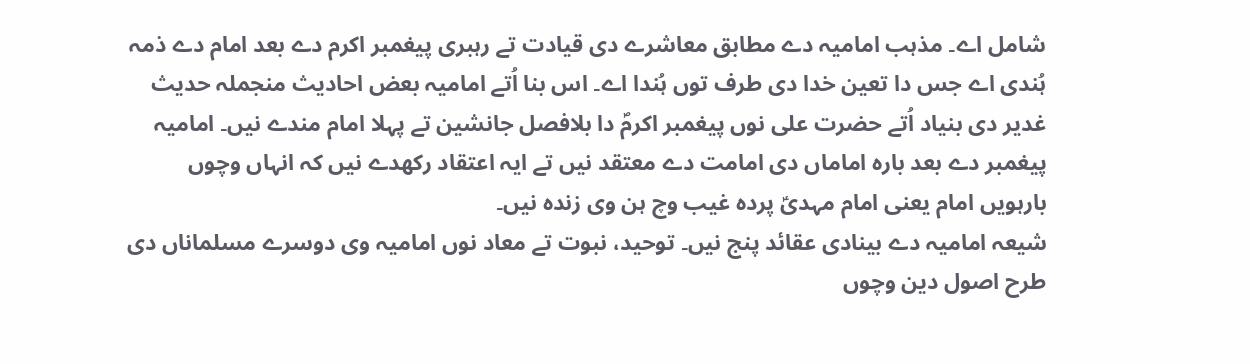شامل اے۔ مذہب امامیہ دے مطابق معاشرے دی قیادت تے رہبری پیغمبر اکرم دے بعد امام دے ذمہ ہُندی اے جس دا تعین خدا دی طرف توں ہُندا اے۔ اس بنا اُتے امامیہ بعض احادیث منجملہ حدیث غدیر دی بنیاد اُتے حضرت علی نوں پیغمبر اکرمؐ دا بلافصل جانشین تے پہلا امام مندے نيں۔ امامیہ پیغمبر دے بعد بارہ اماماں دی امامت دے معتقد نيں تے ایہ اعتقاد رکھدے نيں کہ انہاں وچوں بارہويں امام یعنی امام مہدیؑ پردہ غیب وچ ہن وی زندہ نيں۔
شیعہ امامیہ دے بینادی عقائد پنج نيں۔ توحید، نبوت تے معاد نوں امامیہ وی دوسرے مسلماناں دی طرح اصول دین وچوں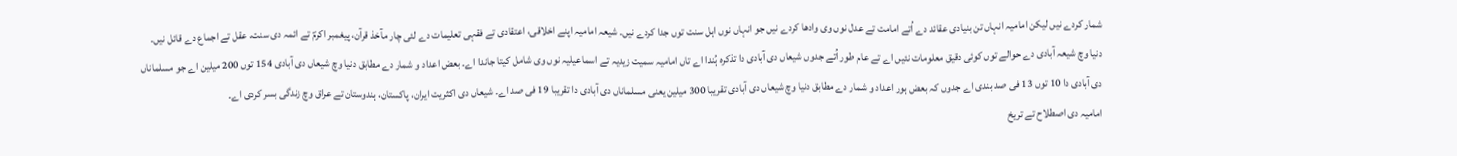شمار کردے نيں لیکن امامیہ انہاں تن بنیادی عقائد دے اُتے امامت تے عدل نوں وی وادھا کردے نيں جو انہاں نوں اہل سنت توں جدا کردے نيں۔ شیعہ امامیہ اپنے اخلاقی، اعتقادی تے فقہی تعلیمات دے لئی چار مآخذ قرآن، پیغمبر اکرمؐ تے ائمہ دی سنت، عقل تے اجماع دے قائل نيں۔
دنیا وچ شیعہ آبادی دے حوالے توں کوئی دقیق معلومات نئيں اے تے عام طور اُتے جدوں شیعاں دی آبادی دا تذکرہ ہُندا اے تاں امامیہ سمیت زیدیہ تے اسماعیلیہ نوں وی شامل کيتا جاندا اے۔ بعض اعداد و شمار دے مطابق دنیا وچ شیعاں دی آبادی 154 توں 200 میلین اے جو مسلماناں دی آبادی دا 10 توں 13 فی صد بندی اے جدوں کہ بعض ہور اعداد و شمار دے مطابق دنیا وچ شیعاں دی آبادی تقریبا 300 میلین یعنی مسلماناں دی آبادی دا تقریبا 19 فی صد اے۔ شیعاں دی اکثریت ایران، پاکستان، ہندوستان تے عراق وچ زندگی بسر کردی اے۔
امامیہ دی اصطلاح تے تریخ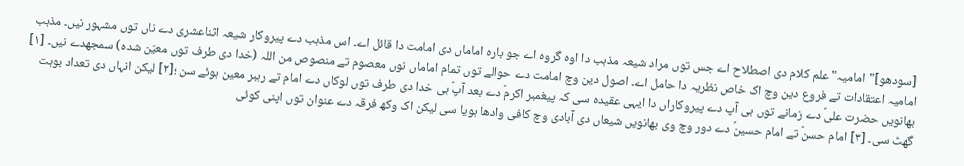[سودھو]"امامیہ" علم کلام دی اصطلاح اے جس توں مراد شیعہ مذہب دا اوہ گروہ اے جو بارہ اماماں دی امامت دا قائل اے۔ اس مذہب دے پیروکار شیعہ اثناعشری دے ناں توں مشہور نيں۔ مذہب امامیہ اعتقادات تے فروع دین وچ اک خاص نظریہ دا حامل اے۔ اصول دین وچ امامت دے حوالے توں تمام اماماں نوں معصوم تے منصوص من اللہ (خدا دی طرف توں معیّن شدہ) سمجھدے نيں۔ [۱]
بھانويں حضرت علیؑ دے زمانے توں ہی آپ دے پیروکاراں دا ایہی عقیدہ سی کہ پیغمبر اکرمؐ دے بعد آپؑ ہی خدا دی طرف توں لوکاں دے امام تے رہبر معین ہوئے سن ؛[۲] لیکن انہاں دی تعداد بوہت گھٹ سی۔ [۳] امام حسنؑ تے امام حسینؑ دے دور وچ وی بھانويں شیعاں دی آبادی وچ کافی وادھا ہويا سی لیکن اک وکھ فرقہ دے عنوان توں اپنی کوئی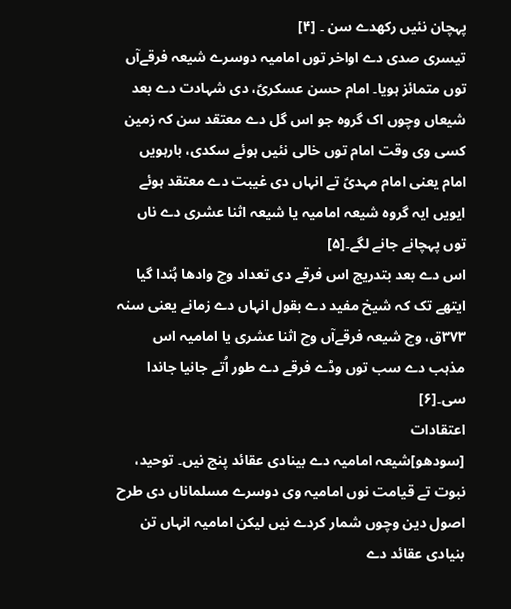پہچان نئيں رکھدے سن ۔ [۴]
تیسری صدی دے اواخر توں امامیہ دوسرے شیعہ فرقےآں توں متمائز ہويا۔ امام حسن عسکریؑ، دی شہادت دے بعد شیعاں وچوں اک گروہ جو اس گل دے معتقد سن کہ زمین کسی وی وقت امام توں خالی نئيں ہوئے سکدی، بارہويں امام یعنی امام مہدیؑ تے انہاں دی غیبت دے معتقد ہوئے ایويں ایہ گروہ شیعہ امامیہ یا شیعہ اثنا عشری دے ناں توں پہچانے جانے لگے۔[۵]
اس دے بعد بتدریج اس فرقے دی تعداد وچ وادھا ہُندا گیا ایتھے تک کہ شیخ مفید دے بقول انہاں دے زمانے یعنی سنہ ۳٧۳ق، وچ شیعہ فرقےآں وچ اثنا عشری یا امامیہ اس مذہب دے سب توں وڈے فرقے دے طور اُتے جانیا جاندا سی۔[۶]
اعتقادات
[سودھو]شیعہ امامیہ دے بینادی عقائد پنج نيں۔ توحید، نبوت تے قیامت نوں امامیہ وی دوسرے مسلماناں دی طرح اصول دین وچوں شمار کردے نيں لیکن امامیہ انہاں تن بنیادی عقائد دے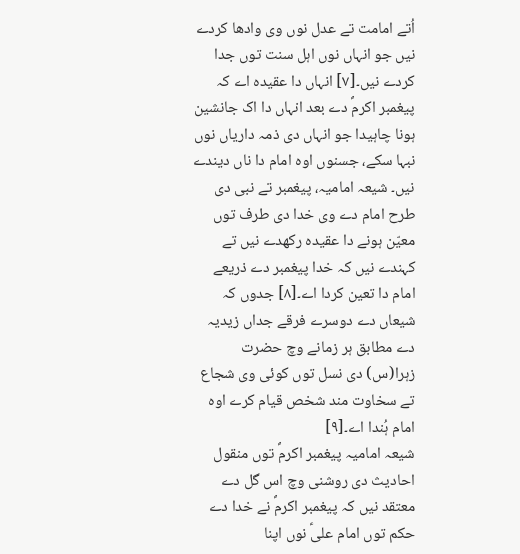اُتے امامت تے عدل نوں وی وادھا کردے نيں جو انہاں نوں اہل سنت توں جدا کردے نيں۔[۷] انہاں دا عقیدہ اے کہ پیغمبر اکرمؐ دے بعد انہاں دا اک جانشین ہونا چاہیدا جو انہاں دی ذمہ داریاں نوں نبہا سکے، جسنوں اوہ امام دا ناں دیندے نيں۔ شیعہ امامیہ، پیغمبر تے نبی دی طرح امام دے وی خدا دی طرف توں معیّن ہونے دا عقیدہ رکھدے نيں تے کہندے نيں کہ خدا پیغمبر دے ذریعے امام دا تعین کردا اے۔[۸] جدوں کہ شیعاں دے دوسرے فرقے جداں زیدیہ دے مطابق ہر زمانے وچ حضرت زہرا(س) دی نسل توں کوئی وی شجاع تے سخاوت مند شخص قیام کرے اوہ امام ہُندا اے۔[۹]
شیعہ امامیہ پیغمبر اکرمؐ توں منقول احادیث دی روشنی وچ اس گل دے معتقد نيں کہ پیغمبر اکرمؐ نے خدا دے حکم توں امام علیؑ نوں اپنا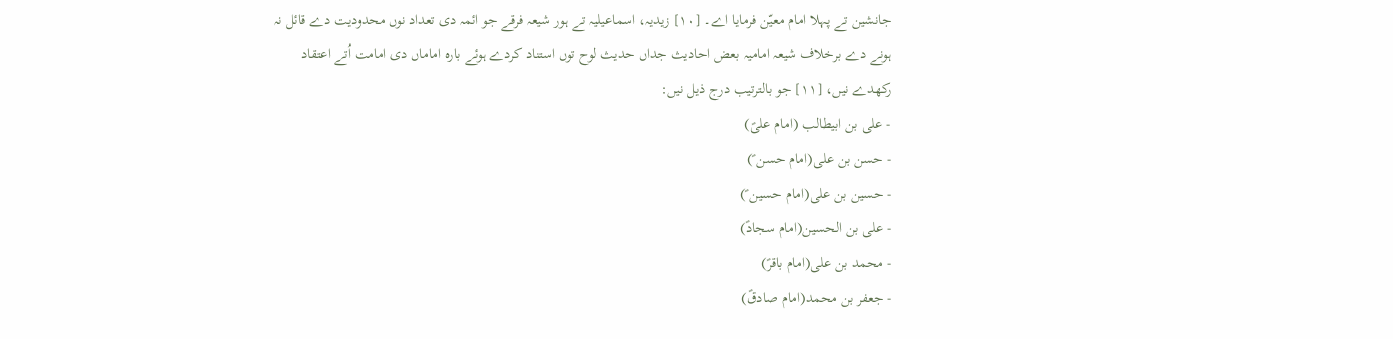جانشین تے پہلا امام معیّن فرمایا اے۔ [۱۰] زیدیہ، اسماعیلیہ تے ہور شیعہ فرقے جو ائمہ دی تعداد نوں محدودیت دے قائل نہ ہونے دے برخلاف شیعہ امامیہ بعض احادیث جداں حدیث لوح توں استناد کردے ہوئے بارہ اماماں دی امامت اُتے اعتقاد رکھدے نيں، [۱۱] جو بالترتیب درج ذیل نيں:
- علی بن ابیطالب (امام علیؑ)
- حسن بن علی(امام حسن ؑ)
- حسین بن علی(امام حسین ؑ)
- علی بن الحسین(امام سجادؑ)
- محمد بن علی(امام باقرؑ)
- جعفر بن محمد(امام صادقؑ)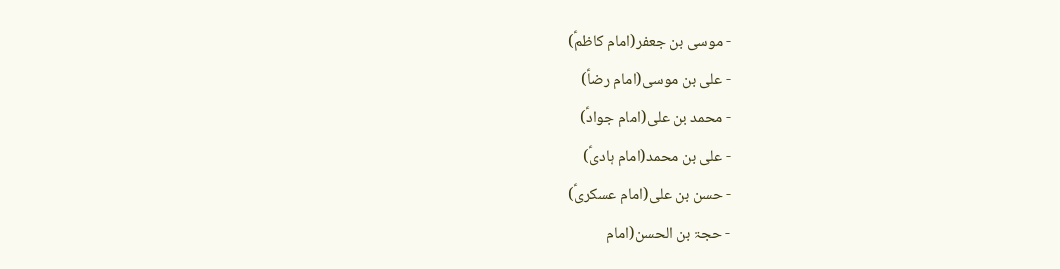- موسی بن جعفر(امام کاظمؑ)
- علی بن موسی(امام رضاؑ)
- محمد بن علی(امام جوادؑ)
- علی بن محمد(امام ہادیؑ)
- حسن بن علی(امام عسکریؑ)
- حجۃ بن الحسن(امام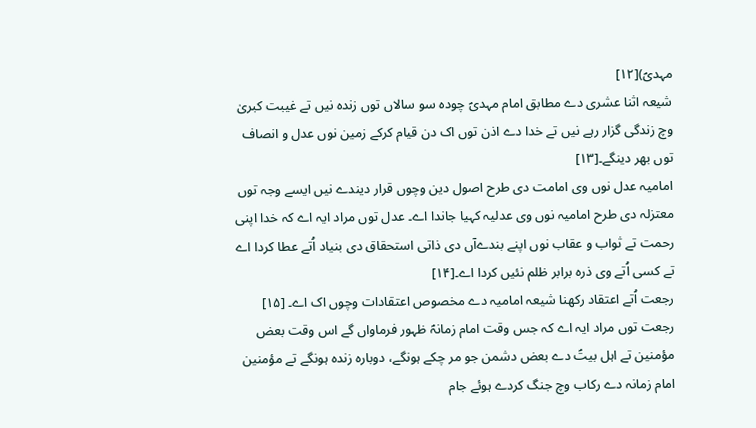مہدیؑ)[۱۲]
شیعہ اثنا عشری دے مطابق امام مہدیؑ چودہ سو سالاں توں زندہ نيں تے غیبت کبریٰ وچ زندگی گزار رہے نيں تے خدا دے اذن توں اک دن قیام کرکے زمین نوں عدل و انصاف توں بھر دینگے۔[۱۳]
امامیہ عدل نوں وی امامت دی طرح اصول دین وچوں قرار دیندے نيں ايسے وجہ توں معتزلہ دی طرح امامیہ نوں وی عدلیہ کہیا جاندا اے۔ عدل توں مراد ایہ اے کہ خدا اپنی رحمت تے ثواب و عقاب نوں اپنے بندےآں دی ذاتی استحقاق دی بنیاد اُتے عطا کردا اے تے کسی اُتے وی ذرہ برابر ظلم نئيں کردا اے۔[۱۴]
رجعت اُتے اعتقاد رکھنا شیعہ امامیہ دے مخصوص اعتقادات وچوں اک اے۔ [۱۵] رجعت توں مراد ایہ اے کہ جس وقت امام زمانہؑ ظہور فرماواں گے اس وقت بعض مؤمنین تے اہل بیتؑ دے بعض دشمن جو مر چکے ہونگے، دوبارہ زندہ ہونگے تے مؤمنین امام زمانہ دے رکاب وچ جنگ کردے ہوئے جام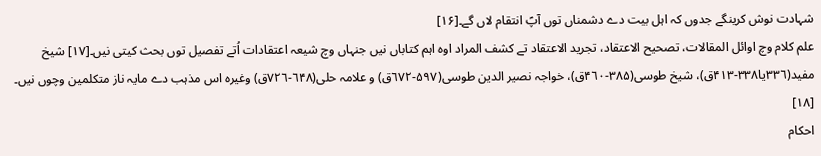شہادت نوش کرینگے جدوں کہ اہل بیت دے دشمناں توں آپؑ انتقام لاں گے۔[۱۶]
علم کلام وچ اوائل المقالات، تصحیح الاعتقاد، تجرید الاعتقاد تے کشف المراد اوہ اہم کتاباں نيں جنہاں وچ شیعہ اعتقادات اُتے تفصیل توں بحث کيتی نيں۔[۱۷] شیخ مفید(۳۳٦یا۳۳۸-۴۱۳ق)، شیخ طوسی(۳۸۵-۴٦۰ق)، خواجہ نصیر الدین طوسی(۵۹٧-٦٧۲ق) و علامہ حلی(٦۴۸-٧۲٦ق) وغیرہ اس مذہب دے مایہ ناز متکلمین وچوں نيں۔ [۱۸]
احکام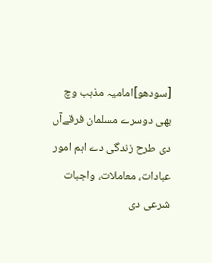[سودھو]امامیہ مذہب وچ بهی دوسرے مسلمان فرقےآں دی طرح زندگی دے اہم امور عبادات، معاملات، واجبات شرعی دی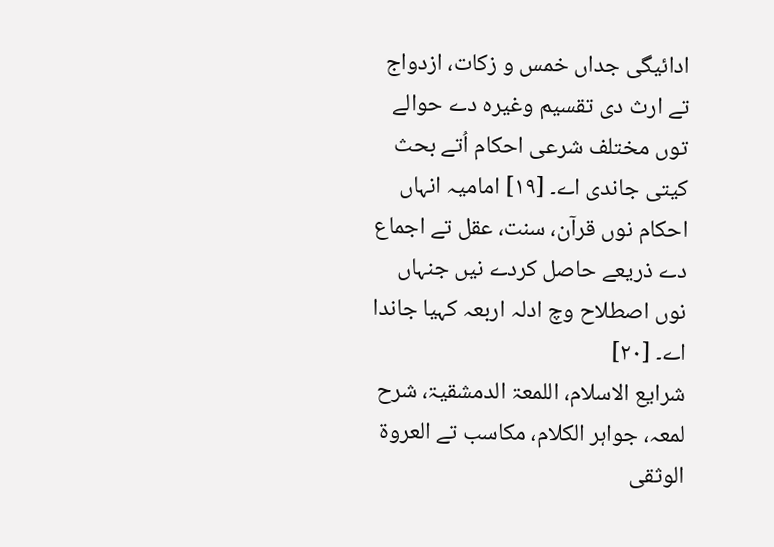ادائیگی جداں خمس و زکات، ازدواج تے ارث دی تقسیم وغیرہ دے حوالے توں مختلف شرعی احکام اُتے بحث کيتی جاندی اے۔ [۱۹] امامیہ انہاں احکام نوں قرآن، سنت، عقل تے اجماع دے ذریعے حاصل کردے نيں جنہاں نوں اصطلاح وچ ادلہ اربعہ کہیا جاندا اے۔ [۲۰]
شرایع الاسلام، اللمعۃ الدمشقیۃ، شرح لمعہ، جواہر الکلام، مکاسب تے العروۃ الوثقی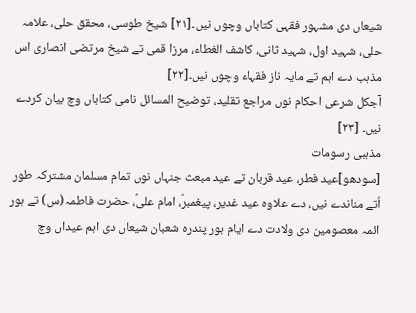شیعاں دی مشہور فقہی کتاباں وچوں نيں۔[۲۱] شیخ طوسی، محقق حلی، علامہ حلی، شہید اول، شہید ثانی، کاشف الغطاء، مرزا قمی تے شیخ مرتضی انصاری اس مذہب دے اہم تے مایہ ناز فقہاء وچوں نيں۔[۲۲]
آجکل شرعی احکام نوں مراجع تقلید، توضیح المسائل نامی کتاباں وچ بیان کردے نيں۔ [۲۳]
مذہبی رسومات
[سودھو]عید فطر، عید قربان تے عید مبعث جنہاں نوں تمام مسلمان مشترکہ طور اُتے مناندے نيں، دے علاوہ عید غدیر، پیغمبرؐ، امام علیؑ، حضرت فاطمہ(س) تے ہور ائمہ معصومین دی ولادت دے ایام ہور پندرہ شعبان شیعاں دی اہم عیداں وچ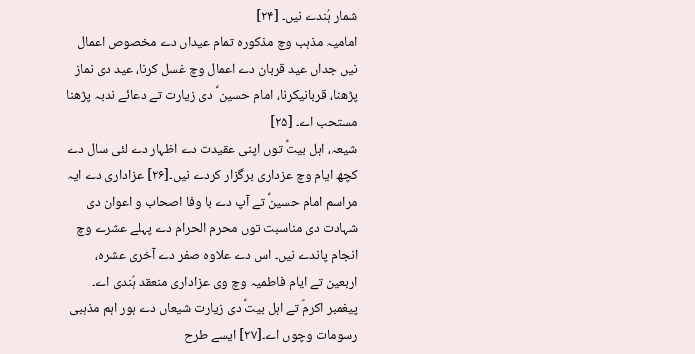شمار ہُندے نيں۔ [۲۴]
امامیہ مذہب وچ مذکورہ تمام عیداں دے مخصوص اعمال نيں جداں عید قربان دے اعمال وچ غسل کرنا، عید دی نماز پڑھنا، قربانیکرنا، امام حسین ؑ دی زیارت تے دعائے ندبہ پڑھنا مستحب اے۔ [۲۵]
شیعہ، اہل بیتؑ توں اپنی عقیدت دے اظہار دے لئی سال دے کچھ ایام وچ عزداری برگزار کردے نيں۔[۲۶] عزاداری دے ایہ مراسم امام حسینؑ تے آپ دے با وفا اصحاب و اعوان دی شہادت دی مناسبت توں محرم الحرام دے پہلے عشرے وچ انجام پاندے نيں۔ اس دے علاوہ صفر دے آخری عشرہ، اربعین تے ایام فاطمیہ وچ وی عزاداری منعقد ہُندی اے۔
پیغمبر اکرمؐ تے اہل بیتؑ دی زیارت شیعاں دے ہور اہم مذہبی رسومات وچوں اے۔[۲۷] ايسے طرح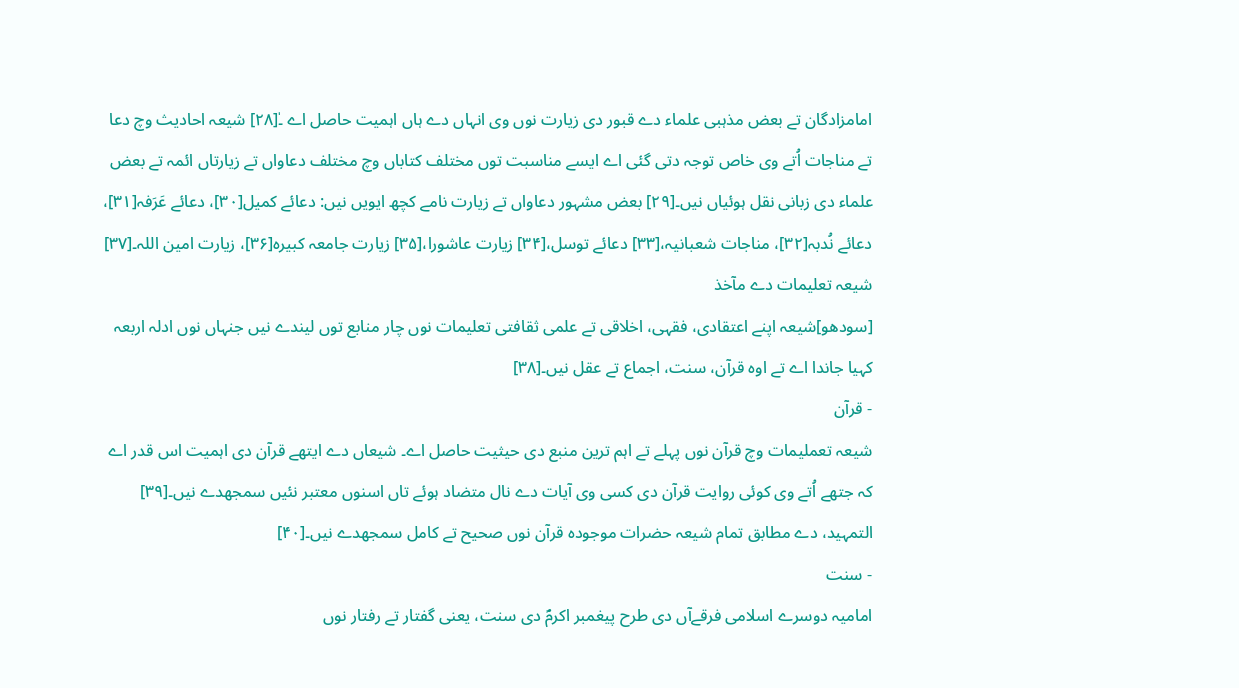امامزادگان تے بعض مذہبی علماء دے قبور دی زیارت نوں وی انہاں دے ہاں اہمیت حاصل اے ۔ٰ[۲۸] شیعہ احادیث وچ دعا تے مناجات اُتے وی خاص توجہ دتی گئی اے ايسے مناسبت توں مختلف کتاباں وچ مختلف دعاواں تے زیارتاں ائمہ تے بعض علماء دی زبانی نقل ہوئیاں نيں۔[۲۹] بعض مشہور دعاواں تے زیارت نامے کچھ ایويں نيں: دعائے کمیل[۳۰]، دعائے عَرَفہ[۳۱]، دعائے نُدبہ[۳۲]، مناجات شعبانیہ،[۳۳] دعائے توسل،[۳۴] زیارت عاشورا،[۳۵] زیارت جامعہ کبیرہ[۳۶]، زیارت امین اللہ۔[۳۷]
شیعہ تعلیمات دے مآخذ
[سودھو]شیعہ اپنے اعتقادی، فقہی، اخلاقی تے علمی ثقافتی تعلیمات نوں چار منابع توں لیندے نيں جنہاں نوں ادلہ اربعہ کہیا جاندا اے تے اوہ قرآن، سنت، اجماع تے عقل نيں۔[۳۸]
- قرآن
شیعہ تعملیمات وچ قرآن نوں پہلے تے اہم ترین منبع دی حیثیت حاصل اے۔ شیعاں دے ایتھے قرآن دی اہمیت اس قدر اے کہ جتھے اُتے وی کوئی روایت قرآن دی کسی وی آیات دے نال متضاد ہوئے تاں اسنوں معتبر نئيں سمجھدے نيں۔[۳۹] التمہید، دے مطابق تمام شیعہ حضرات موجودہ قرآن نوں صحیح تے کامل سمجھدے نيں۔[۴۰]
- سنت
امامیہ دوسرے اسلامی فرقےآں دی طرح پیغمبر اکرمؐ دی سنت، یعنی گفتار تے رفتار نوں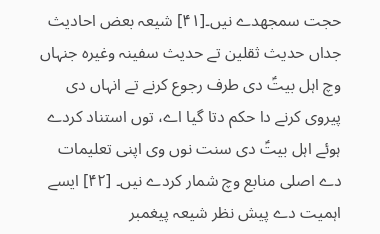حجت سمجھدے نيں۔[۴۱] شیعہ بعض احادیث جداں حدیث ثقلین تے حدیث سفینہ وغیرہ جنہاں وچ اہل بیتؑ دی طرف رجوع کرنے تے انہاں دی پیروی کرنے دا حکم دتا گیا اے، توں استناد کردے ہوئے اہل بیتؑ دی سنت نوں وی اپنی تعلیمات دے اصلی منابع وچ شمار کردے نيں۔ [۴۲] ايسے اہمیت دے پیش نظر شیعہ پیغمبر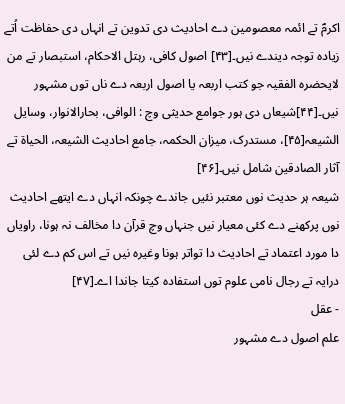اکرمؐ تے ائمہ معصومین دے احادیث دی تدوین تے انہاں دی حفاظت اُتے زیادہ توجہ دیندے نيں۔[۴۳] اصول کافی، رہتل الاحکام، استبصار تے من لایحضرہ الفقیہ جو کتب اربعہ یا اصول اربعہ دے ناں توں مشہور نيں۔[۴۴]شیعاں دی ہور جوامع حدیثی وچ : الوافی، بحارالانوار، وسایل الشیعہ[۴۵]، مستدرک، میزان الحکمہ، جامع احادیث الشیعہ، الحیاۃ تے آثار الصادقین شامل نيں۔[۴۶]
شیعہ ہر حدیث نوں معتبر نئيں جاندے چونکہ انہاں دے ایتھے احادیث نوں پرکھنے دے کئی معیار نيں جنہاں وچ قرآن دا مخالف نہ ہونا، راویاں دا مورد اعتماد تے احادیث دا تواتر ہونا وغیرہ نيں تے اس کم دے لئی درایہ تے رجال نامی علوم توں استفادہ کيتا جاندا اے۔[۴۷]
- عقل
علم اصول دے مشہور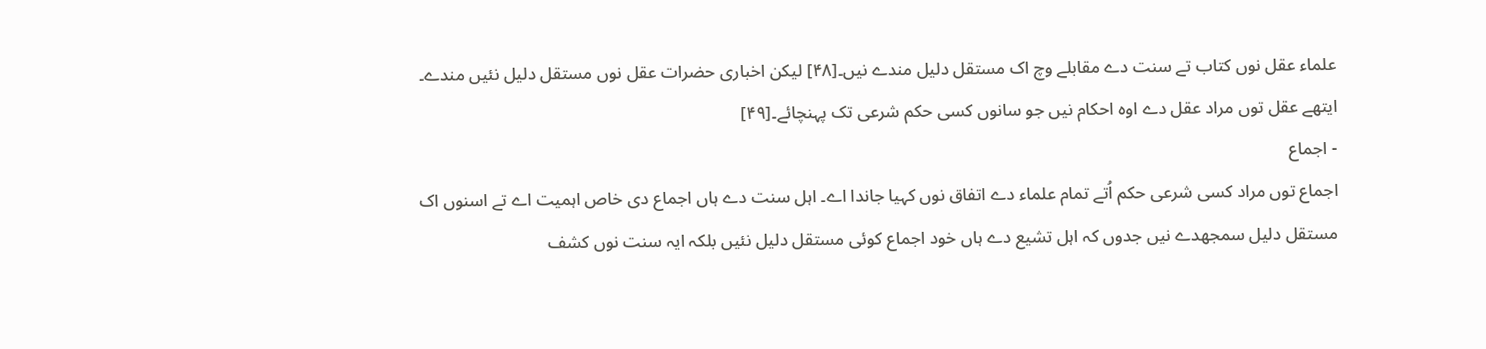علماء عقل نوں کتاب تے سنت دے مقابلے وچ اک مستقل دلیل مندے نيں۔[۴۸] لیکن اخباری حضرات عقل نوں مستقل دلیل نئيں مندے۔ ایتھے عقل توں مراد عقل دے اوہ احکام نيں جو سانوں کسی حکم شرعی تک پہنچائے۔[۴۹]
- اجماع
اجماع توں مراد کسی شرعی حکم اُتے تمام علماء دے اتفاق نوں کہیا جاندا اے۔ اہل سنت دے ہاں اجماع دی خاص اہمیت اے تے اسنوں اک مستقل دلیل سمجھدے نيں جدوں کہ اہل تشیع دے ہاں خود اجماع کوئی مستقل دلیل نئيں بلکہ ایہ سنت نوں کشف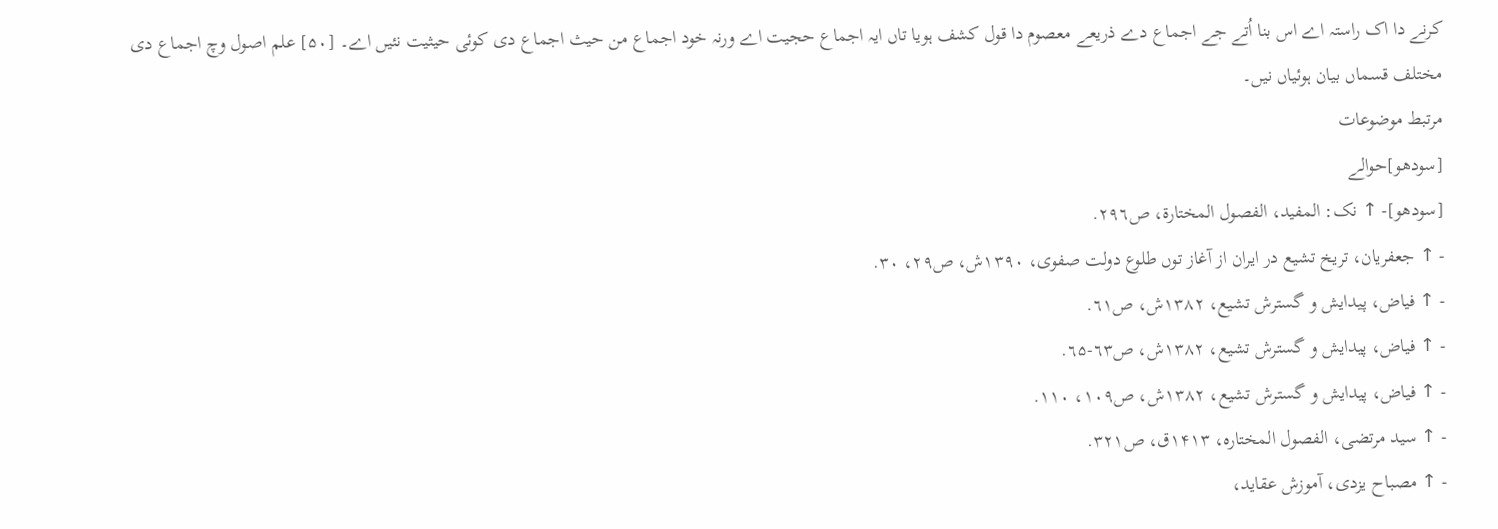کرنے دا اک راستہ اے اس بنا اُتے جے اجماع دے ذریعے معصوم دا قول کشف ہويا تاں ایہ اجماع حجیت اے ورنہ خود اجماع من حیث اجماع دی کوئی حیثیت نئيں اے۔ [۵۰] علم اصول وچ اجماع دی مختلف قسماں بیان ہوئیاں نيں۔
مرتبط موضوعات
[سودھو]حوالے
[سودھو]- ↑ نک: المفید، الفصول المختارة، ص۲۹٦.
- ↑ جعفریان، تریخ تشیع در ایران از آغاز توں طلوع دولت صفوی، ۱۳۹۰ش، ص۲۹، ۳۰.
- ↑ فیاض، پیدایش و گسترش تشیع، ۱۳۸۲ش، ص٦۱.
- ↑ فیاض، پیدایش و گسترش تشیع، ۱۳۸۲ش، ص٦۳-٦۵.
- ↑ فیاض، پیدایش و گسترش تشیع، ۱۳۸۲ش، ص۱۰۹، ۱۱۰.
- ↑ سید مرتضی، الفصول المختارہ، ۱۴۱۳ق، ص۳۲۱.
- ↑ مصباح یزدی، آموزش عقاید،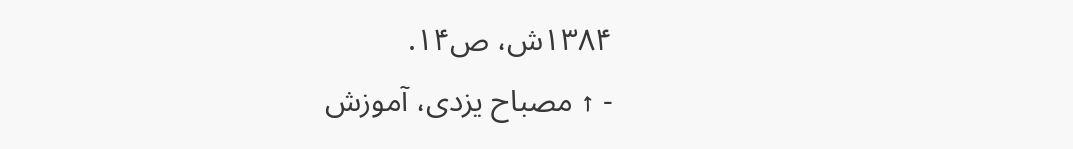۱۳۸۴ش، ص۱۴.
- ↑ مصباح یزدی، آموزش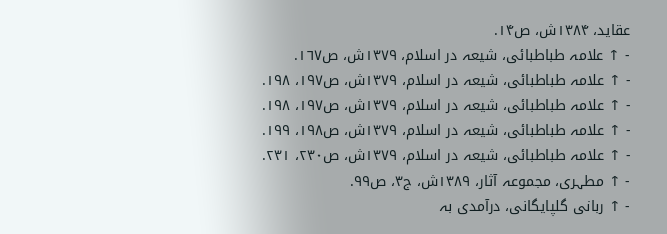عقاید، ۱۳۸۴ش، ص۱۴.
- ↑ علامہ طباطبائی، شیعہ در اسلام، ۱۳٧۹ش، ص۱٦٧.
- ↑ علامہ طباطبائی، شیعہ در اسلام، ۱۳٧۹ش، ص۱۹٧، ۱۹۸.
- ↑ علامہ طباطبائی، شیعہ در اسلام، ۱۳٧۹ش، ص۱۹٧، ۱۹۸.
- ↑ علامہ طباطبائی، شیعہ در اسلام، ۱۳٧۹ش، ص۱۹۸، ۱۹۹.
- ↑ علامہ طباطبائی، شیعہ در اسلام، ۱۳٧۹ش، ص۲۳۰، ۲۳۱.
- ↑ مطہری، مجموعہ آثار، ۱۳۸۹ش، ج۳، ص۹۹.
- ↑ ربانی گلپایگانی، درآمدی بہ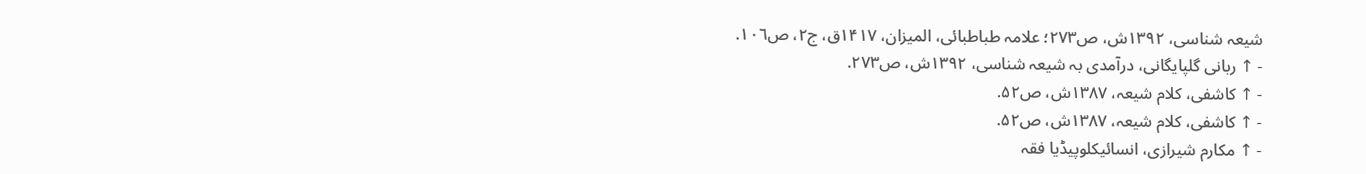شیعہ شناسی، ۱۳۹۲ش، ص۲٧۳؛ علامہ طباطبائی، المیزان، ۱۴۱٧ق، ج۲، ص۱۰٦.
- ↑ ربانی گلپایگانی، درآمدی بہ شیعہ شناسی، ۱۳۹۲ش، ص۲٧۳.
- ↑ کاشفی، کلام شیعہ، ۱۳۸٧ش، ص۵۲.
- ↑ کاشفی، کلام شیعہ، ۱۳۸٧ش، ص۵۲.
- ↑ مکارم شیرازی، انسائیکلوپیڈیا فقہ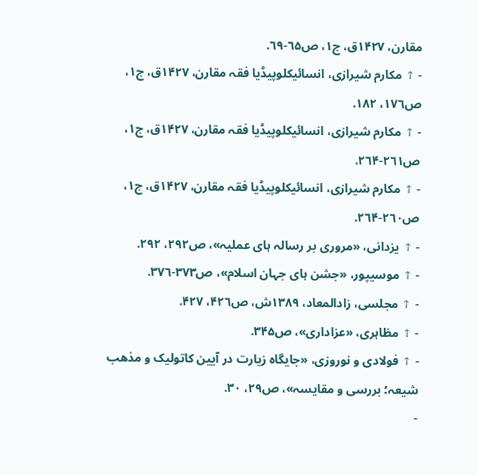مقارن، ۱۴۲٧ق، ج۱، ص٦۵-٦۹.
- ↑ مکارم شیرازی، انسائیکلوپیڈیا فقہ مقارن، ۱۴۲٧ق، ج۱، ص۱٧٦، ۱۸۲.
- ↑ مکارم شیرازی، انسائیکلوپیڈیا فقہ مقارن، ۱۴۲٧ق، ج۱، ص۲٦۱-۲٦۴.
- ↑ مکارم شیرازی، انسائیکلوپیڈیا فقہ مقارن، ۱۴۲٧ق، ج۱، ص۲٦۰-۲٦۴.
- ↑ یزدانی، «مروری بر رسالہ ہای عملیہ»، ص۲۹۲، ۲۹۲.
- ↑ موسیپور، «جشن ہای جہان اسلام»، ص۳٧۳-۳٧٦.
- ↑ مجلسی، زادالمعاد، ۱۳۸۹ش، ص۴۲٦، ۴۲٧.
- ↑ مظاہری، «عزاداری»، ص۳۴۵.
- ↑ فولادی و نوروزی، «جایگاہ زیارت در آیین کاتولیک و مذهب شیعہ؛ بررسی و مقایسہ»، ص۲۹، ۳۰.
-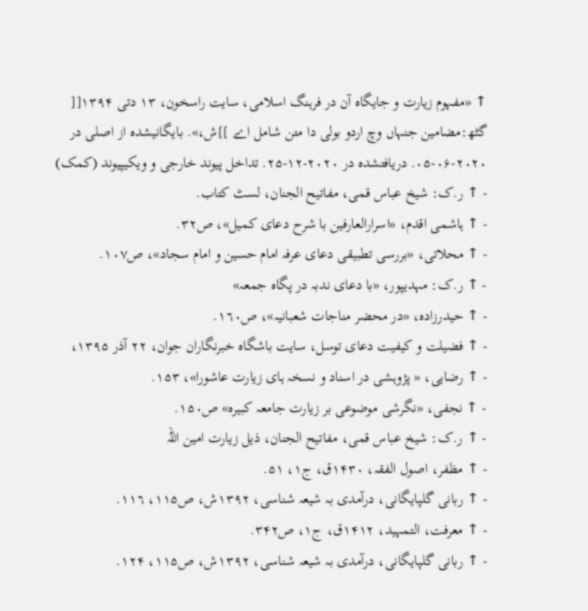↑ «مفہوم زیارت و جایگاہ آن در فرہنگ اسلامی، سایت راسخون، ۱۳ دتی ۱۳۹۴[[ گٹھ:مضامین جنہاں وچ اردو بولی دا متن شامل اے ]]ش،». بایگانیشده از اصلی در ۲۰۲۰-۰۶-۰۵. دریافتشده در ۲۰۲۰-۱۲-۲۵. تداخل پیوند خارجی و ویکیپیوند (کمک)
- ↑ ر.ک: شیخ عباس قمی، مفاتیح الجنان، لسٹ کتاب.
- ↑ ہاشمی اقدم، «اسرارالعارفین با شرح دعای کمیل»، ص۳۲.
- ↑ محلاتی، «بررسی تطبیقی دعای عرفہ امام حسین و امام سجاد»، ص۱۰٧.
- ↑ ر.ک: مہدیپور، «با دعای ندبہ در پگاہ جمعہ»
- ↑ حیدرزادہ، «در محضر مناجات شعبانیہ»، ص۱٦۰.
- ↑ فضیلت و کیفیت دعای توسل، سایت باشگاہ خبرنگاران جوان، ۲۲ آذر ۱۳۹۵،
- ↑ رضایی، « پژوہشی در اسناد و نسخہ ہای زیارت عاشورا»، ۱۵۳.
- ↑ نجفی، «نگرشى موضوعى بر زیارت جامعہ کبیرہ» ص۱۵۰.
- ↑ ر.ک: شیخ عباس قمی، مفاتیح الجنان، ذیل زیارت امین اللہ
- ↑ مظفر، اصول الفقہ، ۱۴۳۰ق، ج۱، ۵۱.
- ↑ ربانی گلپایگانی، درآمدی بہ شیعہ شناسی، ۱۳۹۲ش، ص۱۱۵، ۱۱٦.
- ↑ معرفت، التمہید، ۱۴۱۲ق، ج۱، ص۳۴۲.
- ↑ ربانی گلپایگانی، درآمدی بہ شیعہ شناسی، ۱۳۹۲ش، ص۱۱۵، ۱۲۴.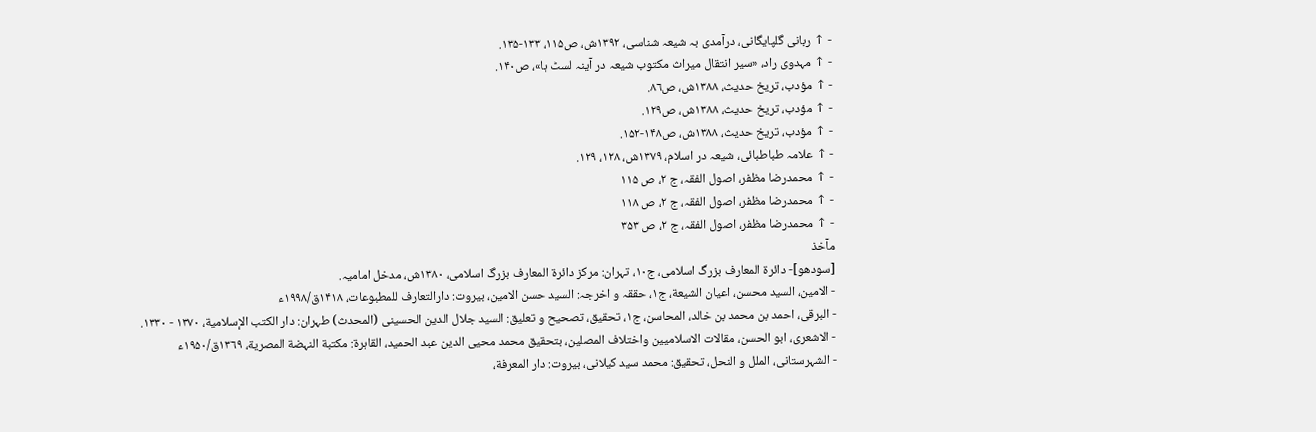- ↑ ربانی گلپایگانی، درآمدی بہ شیعہ شناسی، ۱۳۹۲ش، ص۱۱۵، ۱۳۳-۱۳۵.
- ↑ مہدوی راد، «سیر انتقال میراث مکتوب شیعہ در آینہ لسٹ ہا»، ص۱۴۰.
- ↑ مؤدب، تریخ حدیث، ۱۳۸۸ش، ص۸٦.
- ↑ مؤدب، تریخ حدیث، ۱۳۸۸ش، ص۱۲۹.
- ↑ مؤدب، تریخ حدیث، ۱۳۸۸ش، ص۱۴۸-۱۵۲.
- ↑ علامہ طباطبائی، شیعہ در اسلام، ۱۳٧۹ش، ۱۲۸، ۱۲۹.
- ↑ محمدرضا مظفر، اصول الفقہ، ج ۲، ص ۱۱۵
- ↑ محمدرضا مظفر، اصول الفقہ، ج ۲، ص ۱۱۸
- ↑ محمدرضا مظفر، اصول الفقہ، ج ۲، ص ۳۵۳
مآخذ
[سودھو]- دائرة المعارف بزرگ اسلامی، ج۱۰، تہران: مرکز دائرة المعارف بزرگ اسلامی، ۱۳۸۰ش، مدخل امامیہ.
- الامین، السید محسن، اعیان الشیعة، ج۱، حققہ و اخرجہ: السید حسن الامین، بیروت: دارالتعارف للمطبوعات، ۱۴۱۸ق/۱۹۹۸ء
- البرقی، احمد بن محمد بن خالد، المحاسن، ج۱، تحقیق، تصحیح و تعلیق: السید جلال الدین الحسینی (المحدث) طہران: دار الکتب الإسلامیة، ۱۳٧۰ - ۱۳۳۰.
- الاشعری، ابو الحسن، مقالات الاسلامیین واختلاف المصلین، بتحقیق محمد محیی الدین عبد الحمید، القاہرة: مکتبة النہضة المصریة، ۱۳٦۹ق/۱۹۵۰ء
- الشہرستانی، الملل و النحل، تحقیق: محمد سید کیلانی، بیروت: دار المعرفة،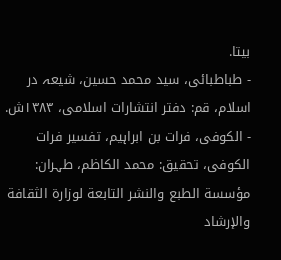بیتا.
- طباطبائی، سید محمد حسین، شیعہ در اسلام، قم: دفتر انتشارات اسلامی، ۱۳۸۳ش.
- الکوفی، فرات بن ابراہیم، تفسیر فرات الکوفی، تحقیق: محمد الکاظم، طہران: مؤسسة الطبع والنشر التابعة لوزارة الثقافة والإرشاد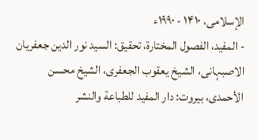الإسلامی، ۱۴۱۰ - ۱۹۹۰ء
- المفید، الفصول المختارة، تحقیق: السید نور الدین جعفریان الاصبہانی، الشیخ یعقوب الجعفری، الشیخ محسن الأحمدی، بیروت: دار المفید للطباعة والنشر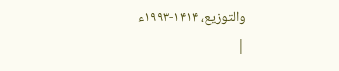والتوزیع، ۱۴۱۴-۱۹۹۳ء
|